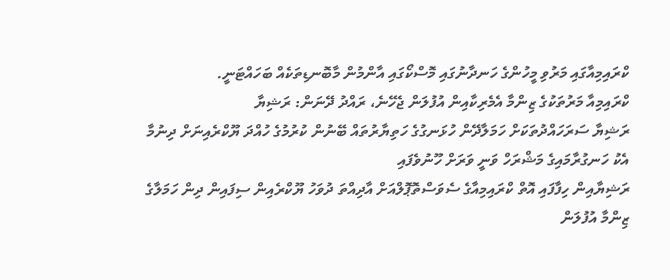ކްރައިމިއާގައި މަރުވި މީހުންގެ ހަނދާނުގައި މޮސްކޯގައި އާންމުން މާބޮނޑިތަކެއް ބަހައްޓަނީ.
ކްރައިމިއާ މަރުތަކުގެ ޒިންމާ އެމެރިކާއިން އުފުލަން ޖެހޭނެ، ރައްދު ދޭނަން: ރަޝިޔާ
ރަޝިޔާ ސަރަހައްދުތަކަށް ހަމަލާދޭން ހުޅަނގުގެ ހަތިޔާރުތައް ބޭނުން ކުރުމުގެ ހުއްދަ ޔޫކްރެއިނަށް ދިނުމާ އެކު ހަނގުރާމައިގެ މަޝްރަހް ވަނީ ވަރަށް ހޫނުވެފައި
ރަޝިޔާއިން ހިފާފައި އޮތް ކްރައިމިއާގެ ސެވަސްތޮޕޮލްއަށް އާދިއްތަ ދުވަހު ޔޫކްރެއިން ސިފައިން ދިން ހަމަލާގެ ޒިންމާ އުފުލަން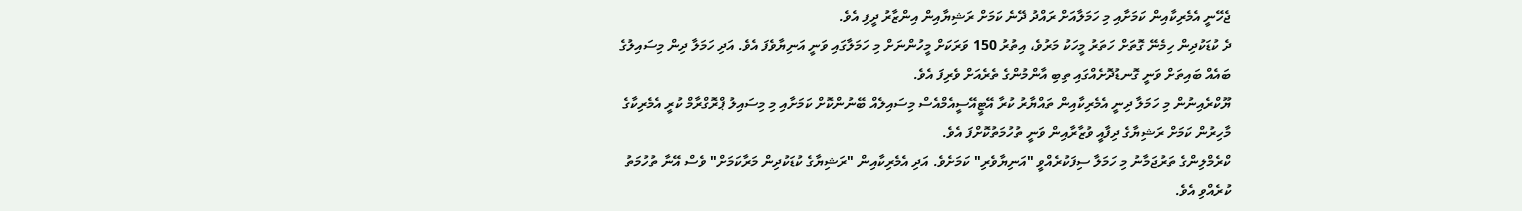ޖެހޭނީ އެމެރިކާއިން ކަމަށާއި މި ހަމަލާއަށް ރައްދު ދޭނެ ކަމަށް ރަޝިޔާއިން އިންޒާރު ދީފި އެވެ.
ދެ ކުޑަކުދިން ހިމެނޭ ގޮތަށް ހަތަރު މީހަކު މަރުވެ، އިތުރު 150 ވަރަކަށް މީހުންނަށް މި ހަމަލާގައި ވަނީ އަނިޔާވެފަ އެވެ. އަދި ހަމަލާ ދިން މިސައިލުގެ ބައެއް ބައިތަށް ވަނީ ގޮނޑުދޮށެއްގައި ތިބި އާންމުންގެ ތެރެއަށް ވެރިފަ އެވެ.
ޔޫކްރެއިނުން މި ހަމަލާ ދިނީ އެމެރިކާއިން ތައްޔާރު ކުރާ އޭޓީއޭސީއެމްއެސް މިސައިލެއް ބޭނުންކޮށް ކަމަށާއި މި މިސައިލު ޕްރޮގްރާމް ކުރީ އެމެރިކާގެ މާހިރުން ކަމަށް ރަޝިޔާގެ ދިފާއީ ވުޒާރާއިން ވަނީ ތުހުމަތުކޮށްފަ އެވެ.
ކްރެމްލިންގެ ތަރުޖަމާނު މި ހަމަލާ ސިފަކުރެއްވީ "އަނިޔާވެރި" ކަމަށެވެ. އަދި އެމެރިކާއިން "ރަޝިޔާގެ ކުޑަކުދިން މަރާކަމަށް" ވެސް އޭނާ ތުހުމަތު ކުރެއްވި އެވެ.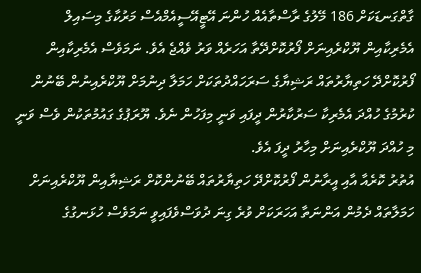ގާތްގަނޑަކަށް 186 މޭލުގެ ރާސްތާއެއް ހުންނަ އޭޓީއޭސީއެމްއެސް މަރުކާގެ މިސައިލް އެމެރިކާއިން ޔޫކްރެއިނަށް ފޯރުކޮށްދޭތާ އަހަރެއް ވަރު ވެއްޖެ އެވެ. ނަމަވެސް އެމެރިކާއިން ފޯރުކޮށްދޭ ހަތިޔާރުތައް ރަޝިޔާގެ ސަރަހައްދުތަކަށް ހަމަލާ ދިނުމަށް ޔޫކްރެއިނުން ބޭނުން ކުރުމުގެ ހުއްދަ އެމެރިކާ ސަރުކާރުން ދީފައި ވަނީ މިފަހުން ނެވެ. ޔޫރަޕުގެ ގައުމުތަކުން ވެސް ވަނީ މި ހުއްދަ ޔޫކްރެއިނަށް މިހާރު ދީފަ އެވެ.
އުތުރު ކޮރެއާ އާއި އީރާނުން ފޯރުކޮށްދޭ ހަތިޔާރުތައް ބޭނުންކޮށް ރަޝިޔާއިން ޔޫކްރެއިނަށް ހަމަލާތައް ދެމުން އަންނަތާ އަހަރަކަށް ވުރެ ގިނަ ދުވަސްވެފައިވީ ނަމަވެސް ހުޅަނގުގެ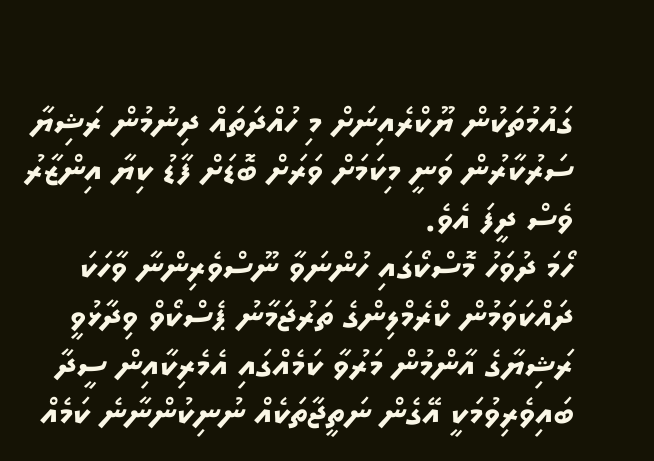ގައުމުތަކުން ޔޫކްރެއިނަށް މި ހުއްދަތައް ދިނުމުން ރަޝިޔާ ސަރުކާރުން ވަނީ މިކަމަށް ވަރަށް ބޮޑަށް ފާޑު ކިޔާ އިންޒާރު ވެސް ދީފަ އެވެ.
ހޯމަ ދުވަހު މޮސްކޯގައި ހުންނަވާ ނޫސްވެރިންނާ ވާހަކަ ދައްކަވަމުން ކްރެމްލިންގެ ތަރުޖަމާނު ޕެސްކޯވް ވިދާޅުވީ ރަޝިޔާގެ އާންމުން މަރުވާ ކަމެއްގައި އެމެރިކާއިން ސީދާ ބައިވެރިވުމަކީ އޭގެން ނަތީޖާތަކެއް ނުނިކުންނާނެ ކަމެއް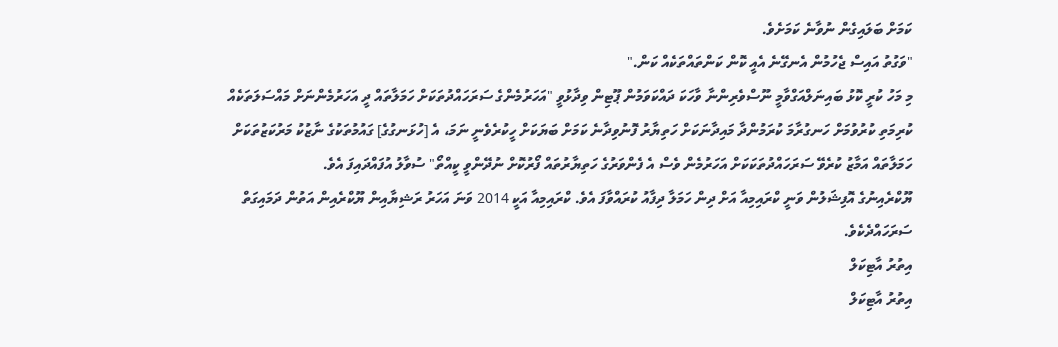ކަމަށް ބަލައިގެން ނުވާނެ ކަމަށެވެ.
"ވަގުތު އައިސް ޖެހުމުން އެނގޭނެ އެއީ ކޮން ކަންތައްތަކެއް ކަން."
މި މަހު ކުރީ ކޮޅު ބައިނަލްއަގްވާމީ ނޫސްވެރިންނާ ވާހަކަ ދައްކަވަމުން ޕޫޓިން ވިދާޅުވީ "އަހަރުމެންގެ ސަރަހައްދުތަކަށް ހަމަލާތައް ދީ އަހަރުމެންނަށް މައްސަލަތަކެއް ކުރިމަތި ކުރުވުމަށް ހަނގުރާމަ ކުރަމުންދާ މައިދާނަކަށް ހަތިޔާރު ފޮނުވިދާނެ ކަމަށް ބަޔަކަށް ހީކުރެވެނީ ނަމަ، އެ [ހުޅަނގުގެ] ގައުމުތަކުގެ ނާޒުކު މަރުކަޒުތަކަށް ހަމަލާތައް އަމާޒު ކުރެވޭ ސަރަހައްދުތަކަކަށް އަހަރުމެން ވެސް އެ ފެންވަރުގެ ހަތިޔާރުތައް ފޯރުކޮށް ނުދޭންވީ ކީއްތޯ" ސުވާލު އުފައްދައިފަ އެވެ.
ޔޫކްރެއިނުގެ އޮފިޝަލުން ވަނީ ކްރައިމިއާ އަށް ދިން ހަމަލާ ދިފާއު ކުރައްވާފަ އެވެ. ކްރައިމިއާ އަކީ 2014 ވަނަ އަހަރު ރަޝިޔާއިން ޔޫކްރެއިން އަތުން ދަމައިގަތް ސަރަހައްދެކެވެ.
އިތުރު އާޓިކަލް
އިތުރު އާޓިކަލް